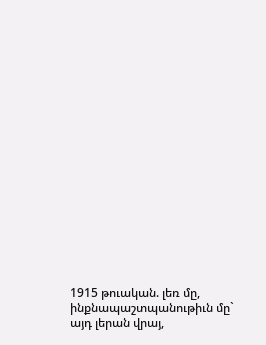1915 թուական. լեռ մը, ինքնապաշտպանութիւն մը` այդ լերան վրայ,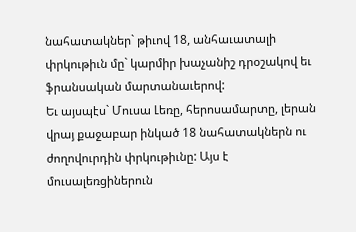նահատակներ` թիւով 18, անհաւատալի փրկութիւն մը` կարմիր խաչանիշ դրօշակով եւ ֆրանսական մարտանաւերով:
Եւ այսպէս` Մուսա Լեռը, հերոսամարտը, լերան վրայ քաջաբար ինկած 18 նահատակներն ու ժողովուրդին փրկութիւնը: Այս է մուսալեռցիներուն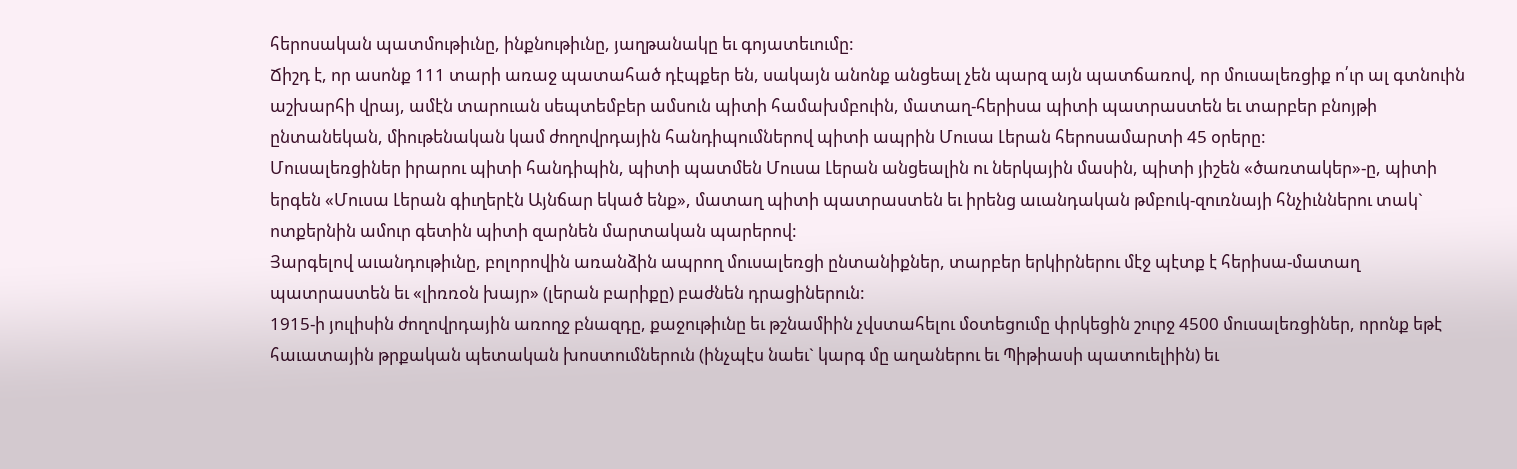հերոսական պատմութիւնը, ինքնութիւնը, յաղթանակը եւ գոյատեւումը:
Ճիշդ է, որ ասոնք 111 տարի առաջ պատահած դէպքեր են, սակայն անոնք անցեալ չեն պարզ այն պատճառով, որ մուսալեռցիք ո՛ւր ալ գտնուին աշխարհի վրայ, ամէն տարուան սեպտեմբեր ամսուն պիտի համախմբուին, մատաղ-հերիսա պիտի պատրաստեն եւ տարբեր բնոյթի ընտանեկան, միութենական կամ ժողովրդային հանդիպումներով պիտի ապրին Մուսա Լերան հերոսամարտի 45 օրերը:
Մուսալեռցիներ իրարու պիտի հանդիպին, պիտի պատմեն Մուսա Լերան անցեալին ու ներկային մասին, պիտի յիշեն «ծառտակեր»-ը, պիտի երգեն «Մուսա Լերան գիւղերէն Այնճար եկած ենք», մատաղ պիտի պատրաստեն եւ իրենց աւանդական թմբուկ-զուռնայի հնչիւններու տակ` ոտքերնին ամուր գետին պիտի զարնեն մարտական պարերով:
Յարգելով աւանդութիւնը, բոլորովին առանձին ապրող մուսալեռցի ընտանիքներ, տարբեր երկիրներու մէջ պէտք է հերիսա-մատաղ պատրաստեն եւ «լիռռօն խայր» (լերան բարիքը) բաժնեն դրացիներուն:
1915-ի յուլիսին ժողովրդային առողջ բնազդը, քաջութիւնը եւ թշնամիին չվստահելու մօտեցումը փրկեցին շուրջ 4500 մուսալեռցիներ, որոնք եթէ հաւատային թրքական պետական խոստումներուն (ինչպէս նաեւ` կարգ մը աղաներու եւ Պիթիասի պատուելիին) եւ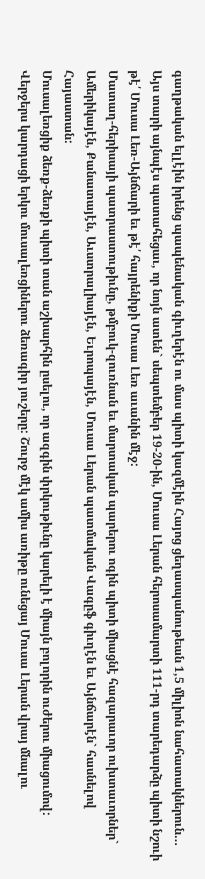գաղթական ելլէին իրենց պապենական գիւղերէն ու մաս պիտի կազմէին Հայոց ցեղասպանութեան 1,5 միլիոն նահատակներուն…
Այս տարի այնպէս պատահեցաւ, որ նոյն ատեն` սեպտեմբեր 19-20-ին, Մուսա Լերան հերոսամարտի 111-րդ տարեդարձը պիտի նշուի թէ՛ Մուսա Լեռ-Այնճարի եւ թէ՛ հայրենիքի Մուսա Լեռ աւանին մէջ:
Մատաղ-հերիսայի պատրաստութիւնը, թմբուկ-զուռնան եւ մարտական պարերու ոգին պիտի միացնէ հազարաւոր ուխտաւորներ` Ամերիկայէն, Քանատայէն, Աւստրալիայէն, Եւրոպայէն, Մուսա Լերան պատմական Վագըֆ գիւղէն եւ Այնճարէն` հասնելով Հայաստան:
Մուսալեռցիք ձեռք-ձեռքի պիտի տան աշխարհին ըսելու, որ ազգին փրկութիւնը կարելի է միայն բոլորին ուժերու միացումով:
Վերջերս կարդացի երկու մուսալեռցիներու ձեռագիր յուշերը: Շուրջ մէկ ամիս առիթը ունեցայ Մուսա Լերան վրայ մնալու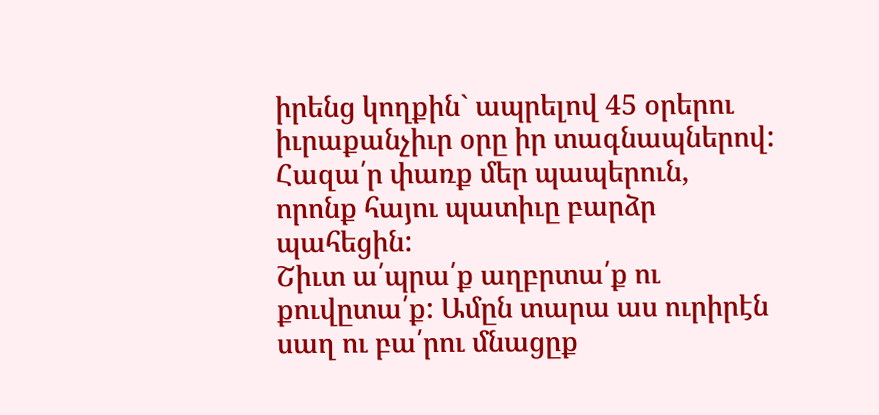իրենց կողքին` ապրելով 45 օրերու իւրաքանչիւր օրը իր տագնապներով:
Հազա՛ր փառք մեր պապերուն, որոնք հայու պատիւը բարձր պահեցին:
Շիւտ ա՛պրա՛ք աղբրտա՛ք ու քուվըտա՛ք: Ամըն տարա աս ուրիրէն սաղ ու բա՛րու մնացըք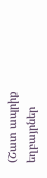(Շատ ապրիք եղբայրներ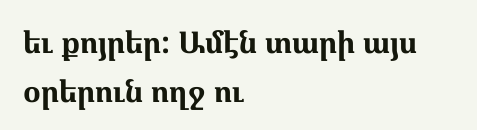եւ քոյրեր: Ամէն տարի այս օրերուն ողջ ու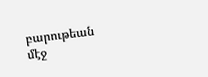բարութեան մէջ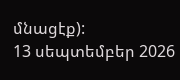մնացէք):
13 սեպտեմբեր 2026